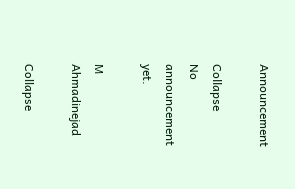Announcement

Collapse
No announcement yet.

M Ahmadinejad

Collapse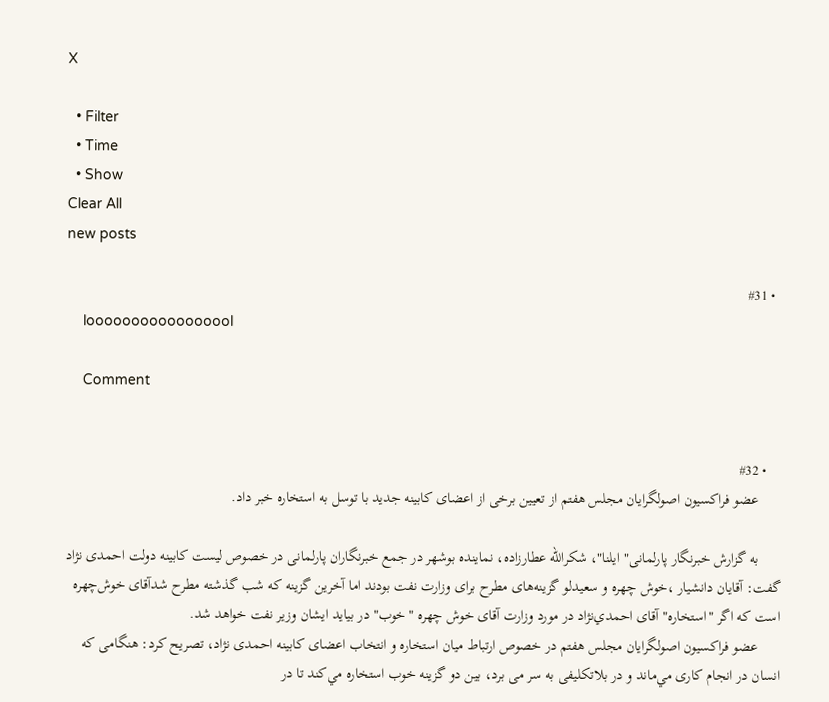X

  • Filter
  • Time
  • Show
Clear All
new posts

  • #31
    looooooooooooooool

    Comment


    • #32
      عضو فراكسيون اصولگرايان مجلس هفتم از تعيين برخى از اعضاى كابينه جديد با توسل به استخاره خبر داد.

      به گزارش خبرنگار پارلمانى" ايلنا"، شكرالله عطارزاده، نماينده بوشهر در جمع خبرنگاران پارلمانى در خصوص ليست كابينه دولت احمدى نژاد گفت: آقايان دانشيار ،‌خوش چهره و سعيدلو گزينه‌هاى مطرح براى وزارت نفت بودند اما آخرين گزينه كه شب گذشته مطرح شدآقاى خوش‌چهره است كه اگر "استخاره" آقاى احمدي‌نژاد در مورد وزارت آقاى خوش چهره "خوب" در بيايد ايشان وزير نفت خواهد شد.
      عضو فراكسيون اصولگرايان مجلس هفتم در خصوص ارتباط ميان استخاره و انتخاب اعضاى كابينه احمدى نژاد، تصريح كرد: هنگامى كه انسان در انجام كارى مي‌ماند و در بلاتكليفى به سر مى برد، بين دو گزينه خوب استخاره مي‌كند تا در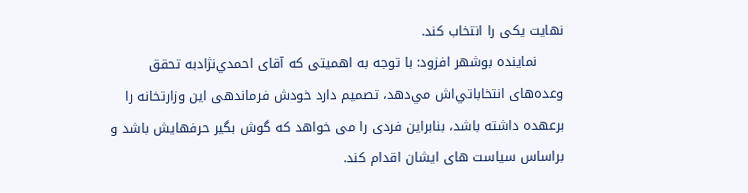نهايت يكى را انتخاب كند.
      نماينده بوشهر افزود: با توجه به اهميتى كه آقاى احمدي‌نژادبه تحقق وعده‌هاى انتخاباتي‌اش مي‌دهد، تصميم دارد خودش فرماندهى اين وزارتخانه را برعهده داشته باشد، بنابراين فردى را مى خواهد كه گوش بگير حرفهايش باشد و براساس سياست هاى ايشان اقدام كند.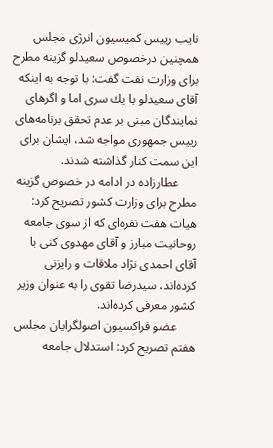نايب رييس كميسيون انرژى مجلس همچنين درخصوص سعيدلو گزينه مطرح براى وزارت نفت گفت: با توجه به اينكه آقاى سعيدلو با يك سرى اما و اگرهاى نمايندگان مبنى بر عدم تحقق برنامه‌هاى رييس جمهورى مواجه شد، ايشان براى اين سمت كنار گذاشته شدند.
      عطارزاده در ادامه در خصوص گزينه مطرح براى وزارت كشور تصريح كرد: هيات هفت نفره‌اى كه از سوى جامعه روحانيت مبارز و آقاى مهدوى كنى با آقاى احمدى نژاد ملاقات و رايزنى كرده‌اند، سيدرضا تقوى را به عنوان وزير كشور معرفى كرده‌اند.
      عضو فراكسيون اصولگرايان مجلس هفتم تصريح كرد: استدلال جامعه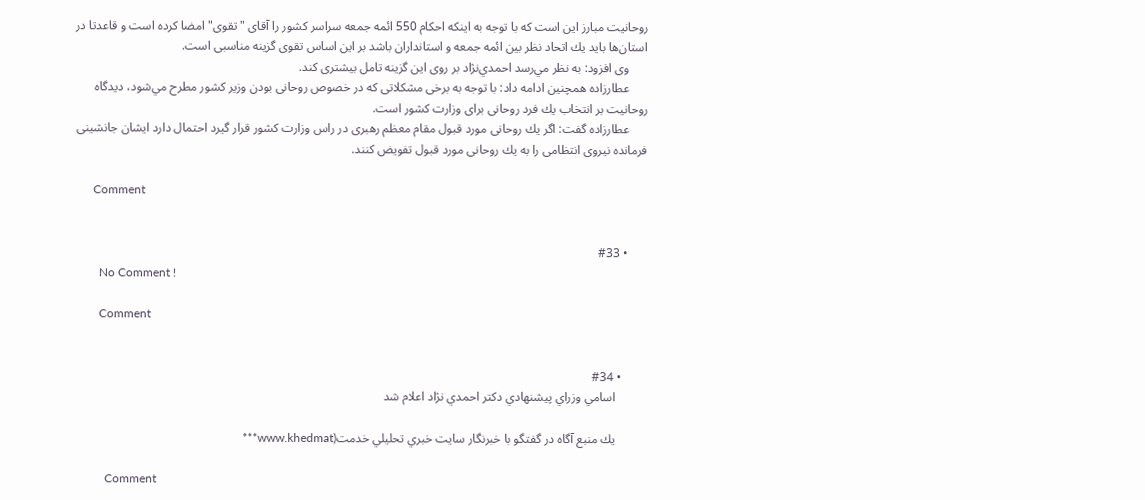روحانيت مبارز اين است كه با توجه به اينكه احكام 550 ائمه جمعه سراسر كشور را آقاى "تقوى" امضا كرده است و قاعدتا در استان‌ها بايد يك اتحاد نظر بين ائمه جمعه و استانداران باشد بر اين اساس تقوى گزينه مناسبى است.
      وى افزود: به نظر مي‌رسد احمدي‌نژاد بر روى اين گزينه تامل بيشترى كند.
      عطارزاده همچنين ادامه داد: با توجه به برخى مشكلاتى كه در خصوص روحانى بودن وزير كشور مطرح مي‌شود، ديدگاه روحانيت بر انتخاب يك فرد روحانى براى وزارت كشور است.
      عطارزاده گفت: اگر يك روحانى مورد قبول مقام معظم رهبرى در راس وزارت كشور قرار گيرد احتمال دارد ايشان جانشينى فرمانده نيروى انتظامى را به يك روحانى مورد قبول تفويض كنند.

      Comment


      • #33
        No Comment !

        Comment


        • #34
          اسامي وزراي پيشنهادي دكتر احمدي نژاد اعلام شد

          يك منبع آگاه در گفتگو با خبرنگار سايت خبري تحليلي خدمت(www.khedmat***

          Comment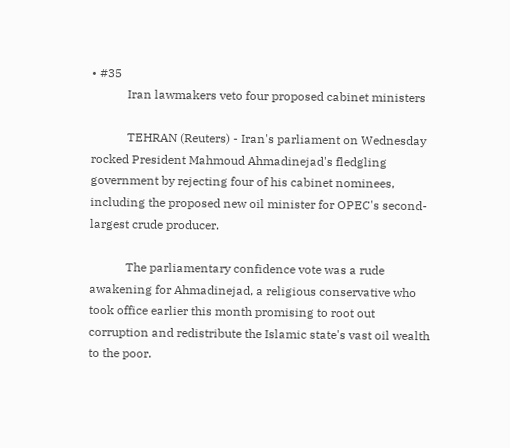• #35
            Iran lawmakers veto four proposed cabinet ministers

            TEHRAN (Reuters) - Iran's parliament on Wednesday rocked President Mahmoud Ahmadinejad's fledgling government by rejecting four of his cabinet nominees, including the proposed new oil minister for OPEC's second-largest crude producer.

            The parliamentary confidence vote was a rude awakening for Ahmadinejad, a religious conservative who took office earlier this month promising to root out corruption and redistribute the Islamic state's vast oil wealth to the poor.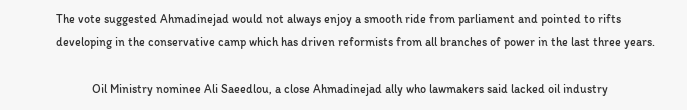The vote suggested Ahmadinejad would not always enjoy a smooth ride from parliament and pointed to rifts developing in the conservative camp which has driven reformists from all branches of power in the last three years.

            Oil Ministry nominee Ali Saeedlou, a close Ahmadinejad ally who lawmakers said lacked oil industry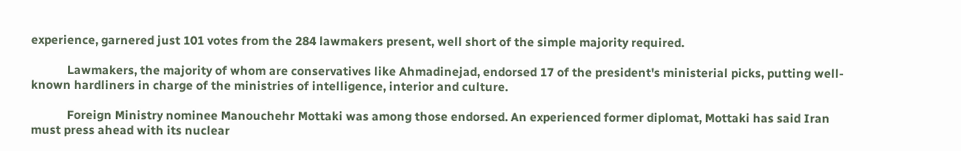experience, garnered just 101 votes from the 284 lawmakers present, well short of the simple majority required.

            Lawmakers, the majority of whom are conservatives like Ahmadinejad, endorsed 17 of the president's ministerial picks, putting well-known hardliners in charge of the ministries of intelligence, interior and culture.

            Foreign Ministry nominee Manouchehr Mottaki was among those endorsed. An experienced former diplomat, Mottaki has said Iran must press ahead with its nuclear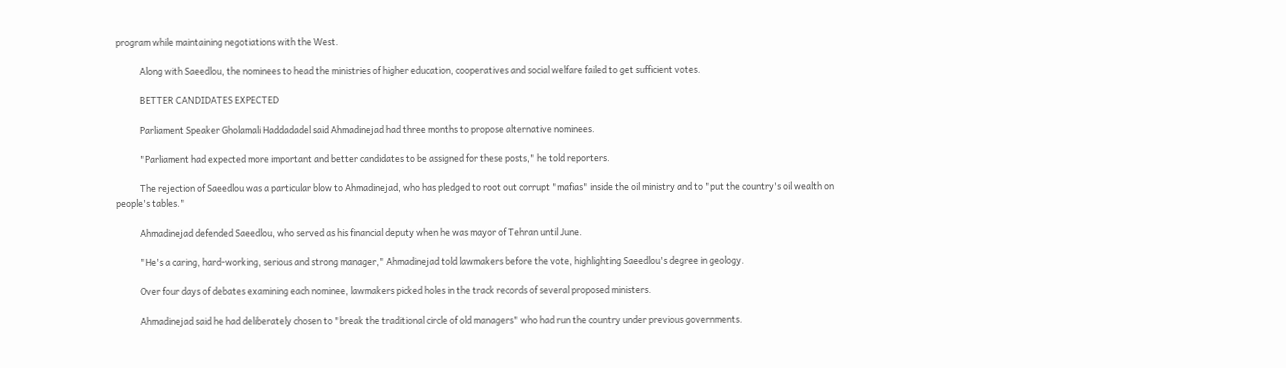program while maintaining negotiations with the West.

            Along with Saeedlou, the nominees to head the ministries of higher education, cooperatives and social welfare failed to get sufficient votes.

            BETTER CANDIDATES EXPECTED

            Parliament Speaker Gholamali Haddadadel said Ahmadinejad had three months to propose alternative nominees.

            "Parliament had expected more important and better candidates to be assigned for these posts," he told reporters.

            The rejection of Saeedlou was a particular blow to Ahmadinejad, who has pledged to root out corrupt "mafias" inside the oil ministry and to "put the country's oil wealth on people's tables."

            Ahmadinejad defended Saeedlou, who served as his financial deputy when he was mayor of Tehran until June.

            "He's a caring, hard-working, serious and strong manager," Ahmadinejad told lawmakers before the vote, highlighting Saeedlou's degree in geology.

            Over four days of debates examining each nominee, lawmakers picked holes in the track records of several proposed ministers.

            Ahmadinejad said he had deliberately chosen to "break the traditional circle of old managers" who had run the country under previous governments.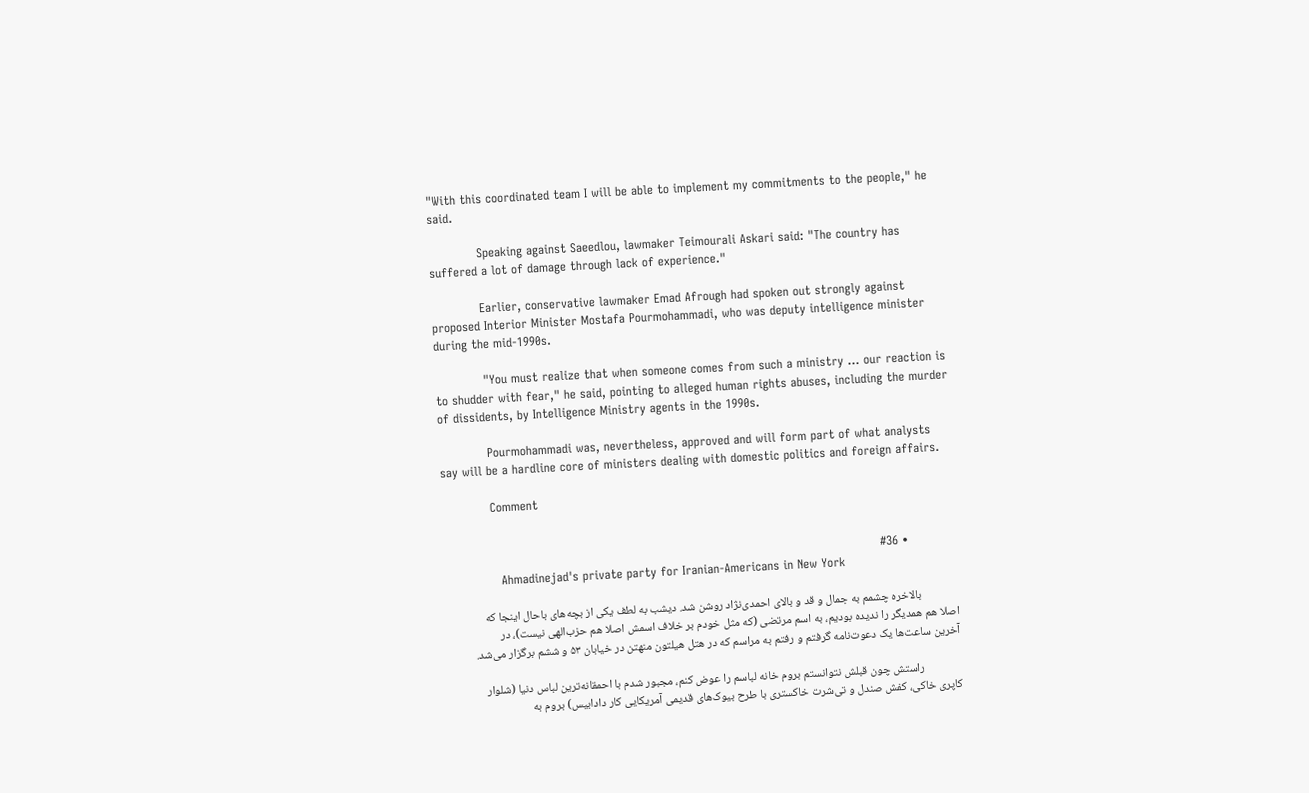"With this coordinated team I will be able to implement my commitments to the people," he said.

            Speaking against Saeedlou, lawmaker Teimourali Askari said: "The country has suffered a lot of damage through lack of experience."

            Earlier, conservative lawmaker Emad Afrough had spoken out strongly against proposed Interior Minister Mostafa Pourmohammadi, who was deputy intelligence minister during the mid-1990s.

            "You must realize that when someone comes from such a ministry ... our reaction is to shudder with fear," he said, pointing to alleged human rights abuses, including the murder of dissidents, by Intelligence Ministry agents in the 1990s.

            Pourmohammadi was, nevertheless, approved and will form part of what analysts say will be a hardline core of ministers dealing with domestic politics and foreign affairs.

            Comment


            • #36
              Ahmadinejad's private party for Iranian-Americans in New York

              بالاخره چشمم به جمال و قد و بالای احمدی‌نژاد روشن شد. دیشب به لطف یکی از بچه‌های باحال اینجا که اصلا هم همدیگر را ندیده بودیم، به اسم مرتضی (که مثل خودم بر خلاف اسمش اصلا هم حزب‌الهی نیست)، در آخرین ساعت‌ها یک دعوت‌نامه گرفتم و رفتم به مراسم که در هتل هیلتون منهتن در خیابان ۵۳ و ششم برگزار می‌شد.

              راستش چون قبلش نتوانستم بروم خانه لباسم را عوض کنم، مجبور شدم با احمقانه‌ترین لباس دنیا (شلوار کاپری خاکی، کفش صندل و تی‌شرت خاکستری با طرح بیوک‌های قدیمی آمریکایی کار دادابیس) بروم به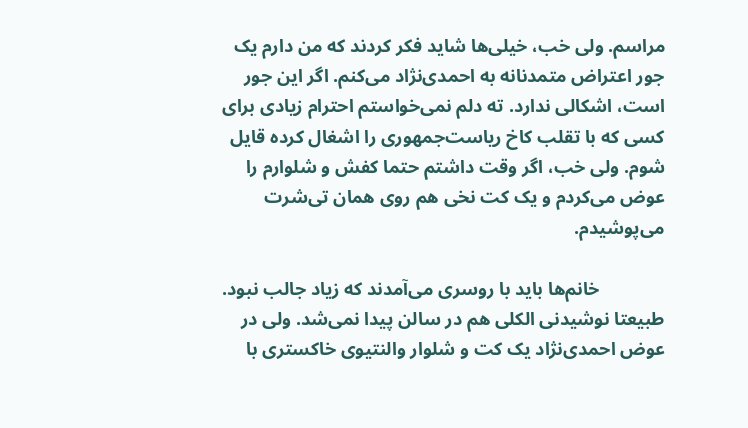مراسم. ولی خب، خیلی‌ها شاید فکر کردند که من دارم یک جور اعتراض متمدنانه به احمدی‌نژاد می‌کنم. اگر این جور است، اشکالی ندارد. ته دلم نمی‌خواستم احترام زیادی برای کسی که با تقلب کاخ ریاست‌جمهوری را اشغال کرده قایل شوم. ولی خب، اگر وقت داشتم حتما کفش و شلوارم را عوض می‌کردم و یک کت نخی هم روی همان تی‌شرت می‌پوشیدم.

              خانم‌ها باید با روسری می‌آمدند که زیاد جالب نبود. طبیعتا نوشیدنی الکلی هم در سالن پیدا نمی‌شد. ولی در عوض احمدی‌نژاد یک کت و شلوار والنتیوی خاکستری با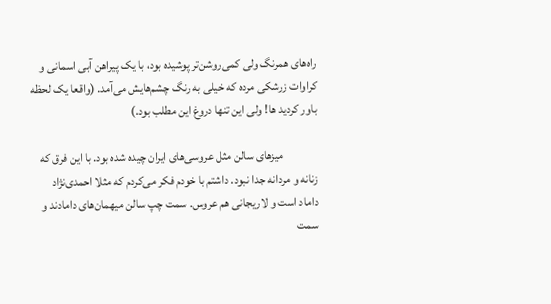راه‌های همرنگ ولی کمی‌روشن‌تر پوشیده بود، با یک پیراهن آبی اسمانی و کراوات زرشکی مرده که خیلی به رنگ چشم‌هایش می‌آمد. (واقعا یک لحظه باور کردید ها! ولی این تنها دروغ این مطلب بود.)

              میزهای سالن مثل عروسی‌های ایران چیده شده بود. با این فرق که زنانه و مردانه جدا نبود. داشتم با خودم فکر می‌کردم که مثلا احمدی‌نژاد داماد است و لاریجانی هم عروس. سمت چپ سالن میهمان‌های دامادند و سمت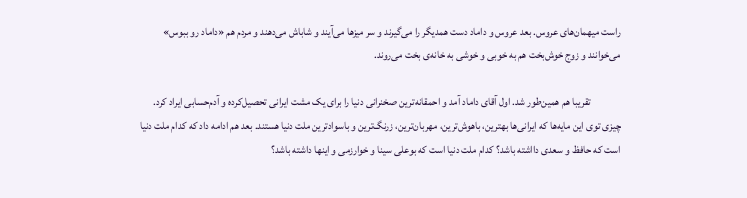راست میهمان‌های عروس. بعد عروس و داماد دست همدیگر را می‌گیرند و سر میزها می‌آیند و شاباش می‌دهند و مردم هم «داماد رو ببوس» می‌خوانند و زوج خوش‌بخت هم به خوبی و خوشی به خانه‌ی بخت می‌روند.

              تقریبا هم همین‌طور شد. اول آقای داماد آمد و احمقانه‌ترین صخنرانی دنیا را برای یک مشت ایرانی تحصیل‌کرده و آدم‌حسابی ایراد کرد. چیزی توی این مایه‌ها که ایرانی‌ها بهترین، باهوش‌ترین، مهربان‌ترین، زرنگ‌ترین و باسوادترین ملت دنیا هستند. بعد هم ادامه داد که کدام ملت دنیا است که حافظ و سعدی دااشته باشد؟ کدام ملت دنیا است که بوعلی سینا و خوارزمی و اینها داشته باشد؟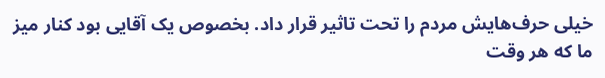خیلی حرف‌هایش مردم را تحت تاثیر قرار داد. بخصوص یک آقایی بود کنار میز ما که هر وقت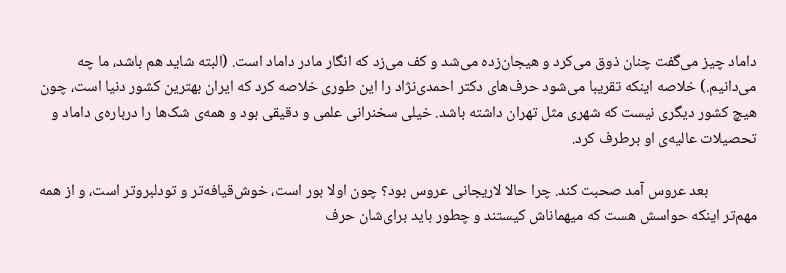داماد چیز می‌گفت چنان ذوق می‌کرد و هیجان‌زده می‌شد و کف می‌زد که انگار مادر داماد است. (البته شاید هم باشد، ما چه می‌دانیم.) خلاصه اینکه تقریبا می‌شود حرف‌های دکتر احمدی‌نژاد را این طوری خلاصه کرد که ایران بهترین کشور دنیا است، چون هیچ کشور دیگری نیست که شهری مثل تهران داشته باشد. خیلی سخنرانی علمی و دقیقی بود و همه‌ی شک‌ها را درباره‌ی داماد و تحصیلات عالیه‌ی او برطرف کرد.

              بعد عروس آمد صحبت کند. چرا حالا لاریجانی عروس بود؟ چون اولا بور است، خوش‌قیافه‌تر و تودلبروتر است، و از همه مهم‌تر اینکه حواسش هست که میهماناش کیستند و چطور باید برای‌شان حرف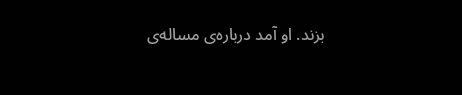بزند. او آمد درباره‌ی مساله‌ی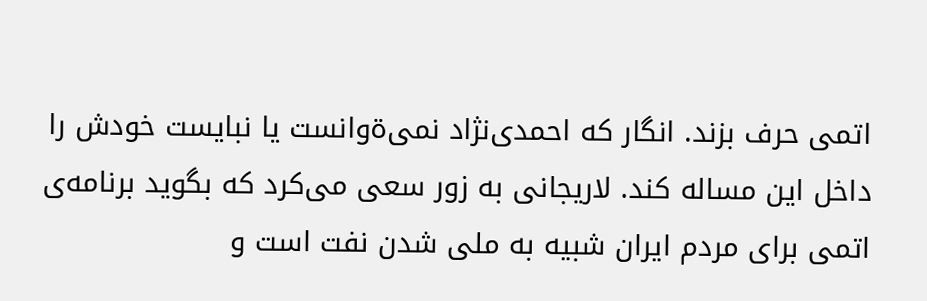اتمی حرف بزند. انگار که احمدی‌نژاد نمی‌ةوانست یا نبایست خودش را داخل این مساله کند. لاریجانی به زور سعی می‌کرد که بگوید برنامه‌ی اتمی برای مردم ایران شبیه به ملی شدن نفت است و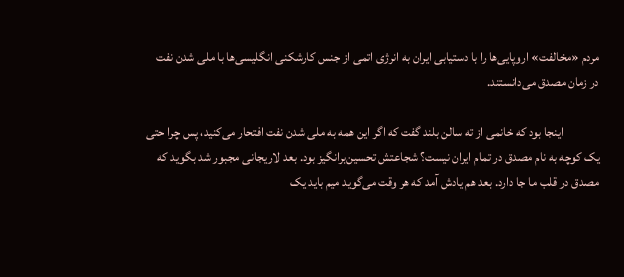مردم «مخالفت» اروپایی‌ها را با دستیابی ایران به انرژی اتمی از جنس کارشکنی انگلیسی‌ها با ملی شدن نفت در زمان مصدق می‌دانستند.

              اینجا بود که خانمی از ته سالن بلند گفت که اگر این همه به ملی شدن نفت افتحار می‌کنید، پس چرا حتی یک کوچه به نام مصدق در تمام ایران نیست؟ شجاعتش تحسین‌برانگیز بود. بعد لاریجانی مجبور شد بگوید که مصدق در قلب ما جا دارد. بعد هم یادش آمد که هر وقت می‌گوید میم باید یک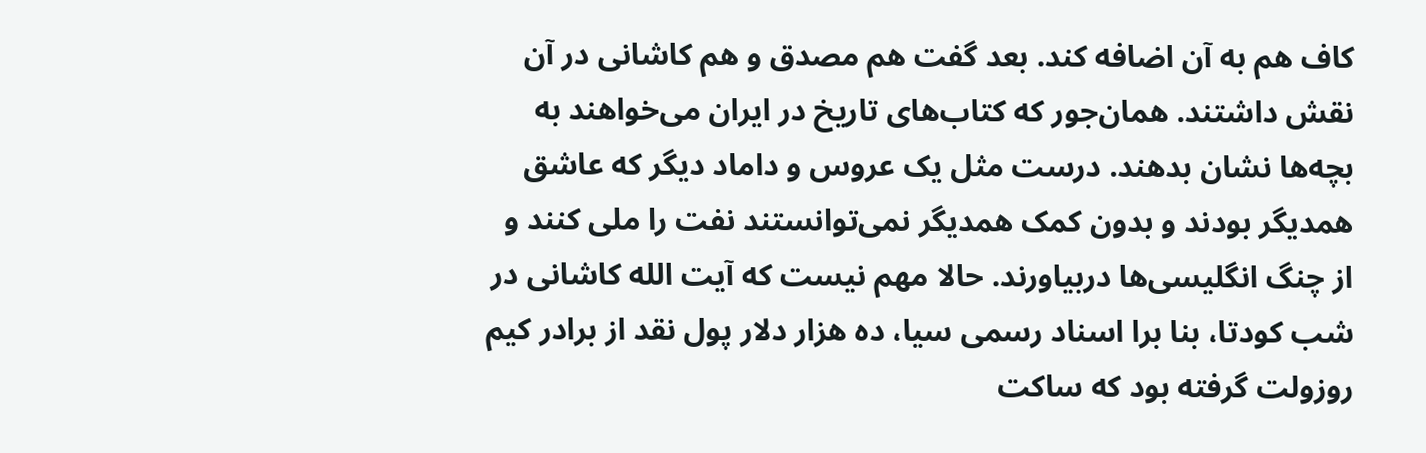کاف هم به آن اضافه کند. بعد گفت هم مصدق و هم کاشانی در آن نقش داشتند. همان‌جور که کتاب‌های تاریخ در ایران می‌خواهند به بچه‌ها نشان بدهند. درست مثل یک عروس و داماد دیگر که عاشق همدیگر بودند و بدون کمک همدیگر نمی‌توانستند نفت را ملی کنند و از چنگ انگلیسی‌ها دربیاورند. حالا مهم نیست که آیت الله کاشانی در شب کودتا، بنا برا اسناد رسمی سیا، ده هزار دلار پول نقد از برادر کیم روزولت گرفته بود که ساکت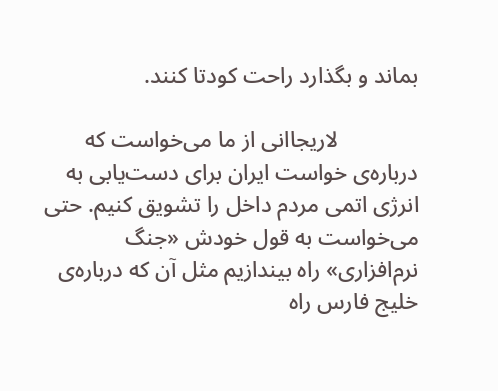بماند و بگذارد راحت کودتا کنند.

              لاریجاانی از ما می‌خواست که درباره‌ی خواست ایران برای دست‌یابی به انرژی اتمی مردم داخل را تشویق کنیم. حتی می‌خواست به قول خودش «جنگ نرم‌افزاری» راه بیندازیم مثل آن که درباره‌ی خلیج فارس راه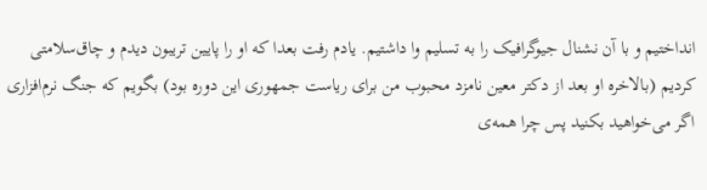انداختیم و با آن نشنال جیوگرافیک را به تسلیم وا داشتیم. یادم رفت بعدا که او را پایین تریبون دیدم و چاق‌سلامتی کردیم (بالاخره او بعد از دکتر معین نامزد محبوب من برای ریاست جمهوری این دوره بود) بگویم که جنگ نرم‌افزاری اگر می‌خواهید بکنید پس چرا همه‌ی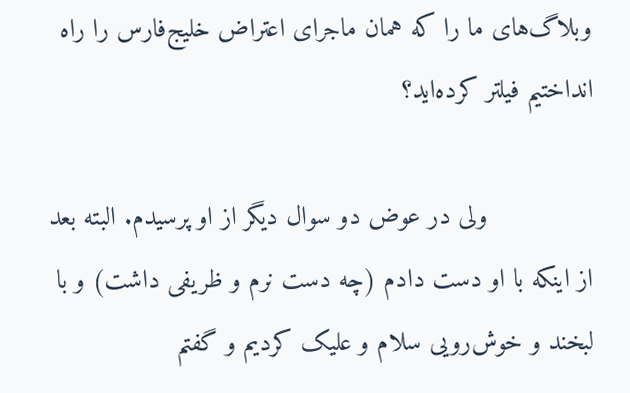وبلاگ‌های ما را که همان ماجرای اعتراض خلیج‌فارس را راه انداختیم فیلتر کرده‌اید؟

              ولی در عوض دو سوال دیگر از او پرسیدم. البته بعد از اینکه با او دست دادم (چه دست نرم و ظریفی داشت) و با لبخند و خوش‌رویی سلام و علیک کردیم و گفتم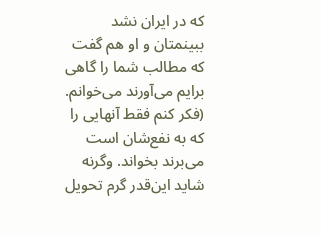که در ایران نشد ببینمتان و او هم گفت که مطالب شما را گاهی برایم می‌آورند می‌خوانم. (فکر کنم فقط آنهایی را که به نفع‌شان است می‌برند بخواند. وگرنه شاید این‌قدر گرم تحویل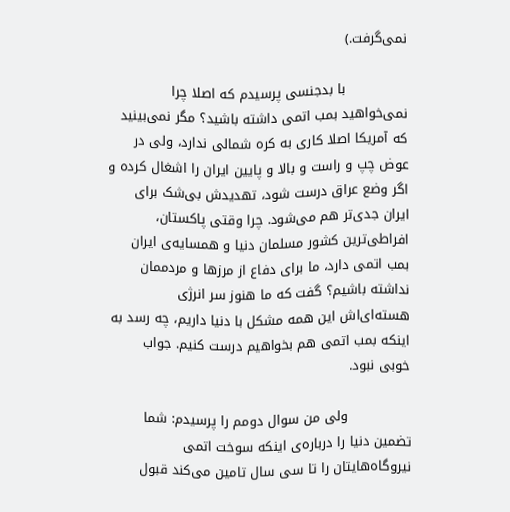نمی‌گرفت.)

              با بدجنسی پرسیدم که اصلا چرا نمی‌خواهید بمب اتمی داشته باشید؟ مگر نمی‌بینید که آمریکا اصلا کاری به کره شمالی ندارد، ولی در عوض چپ و راست و بالا و پایین ایران را اشغال کرده و اگر وضع عراق درست شود، تهدیدش بی‌شک برای ایران جدی‌تر هم می‌شود. چرا وقتی پاکستان، افراطی‌ترین کشور مسلمان دنیا و همسایه‌ی ایران بمب اتمی دارد، ما برای دفاع از مرزها و مردممان نداشته باشیم؟ گفت که ما هنوز سر انرژی هسته‌ای‌اش این همه مشکل با دنیا داریم، چه رسد به اینکه بمب اتمی هم بخواهیم درست کنیم. جواب خوبی نبود.

              ولی من سوال دومم را پرسیدم: شما تضمین دنیا را درباره‌ی اینکه سوخت اتمی نیروگاه‌هایتان را تا سی سال تامین می‌کند قبول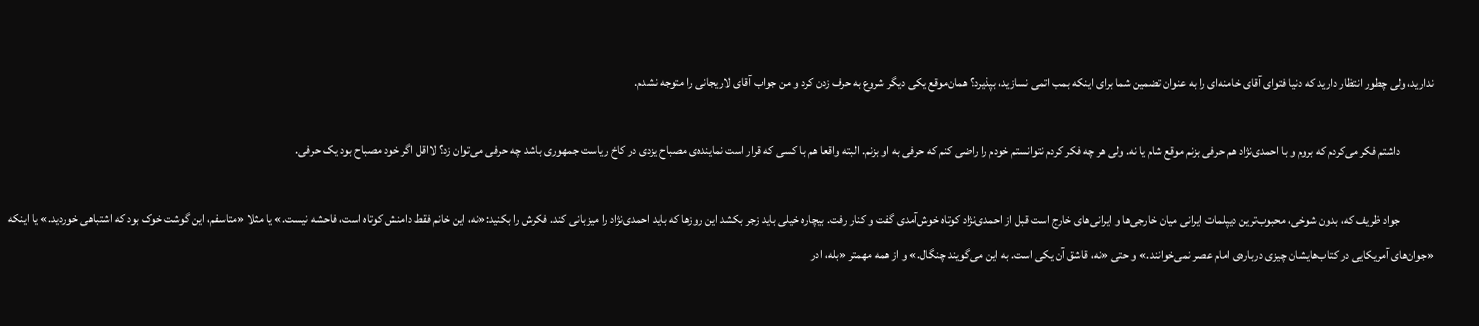ندارید، ولی چطور انتظار دارید که دنیا فتوای آقای خامنه‌ای را به عنوان تضمین شما برای اینکه بمب اتمی نسازید، بپذیرد؟ همان‌موقع یکی دیگر شروع به حرف زدن کرد و من جواب آقای لاریجانی را متوجه نشدم.

              داشتم فکر می‌کردم که بروم و با احمدی‌نژاد هم حرفی بزنم موقع شام یا نه. ولی هر چه فکر کردم نتوانستم خودم را راضی کنم که حرفی به او بزنم. البته واقعا هم با کسی که قرار است نماینده‌ی مصباح یزدی در کاخ ریاست جمهوری باشد چه حرفی می‌توان زد؟ لااقل اگر خود مصباح بود یک حرفی.

              جواد ظریف که، بدون شوخی، محبوب‌‌ترین دیپلمات ایرانی میان خارجی‌ها و ایرانی‌های خارج است قبل از احمدی‌نژاد کوتاه خوش‌آمدی گفت و کنار رفت. بیچاره خیلی باید زجر بکشد این روزها که باید احمدی‌نژاد را میزبانی کند. فکرش را بکنید:«نه، این خانم فقط دامنش کوتاه است، فاحشه نیست.» یا مثلا «متاسفم، این گوشت خوک بود که اشتباهی خوردید.» یا اینکه «جوان‌های آمریکایی در کتاب‌هایشان چیزی درباره‌ی امام عصر نمی‌خوانند.» و حتی «نه، قاشق آن یکی است. به این می‌گویند چنگال.» و از همه مهمتر «بله، ادر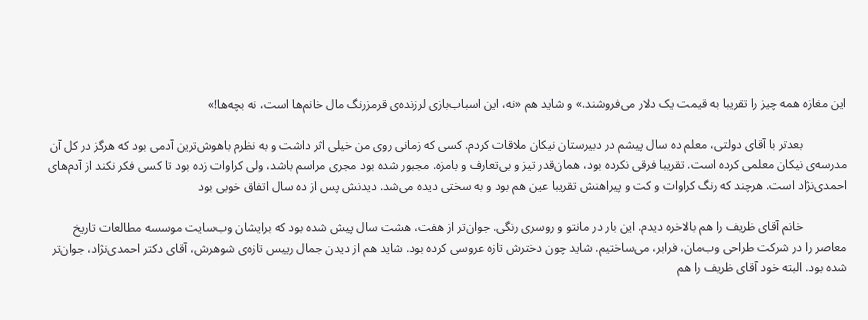این مغازه همه چیز را تقریبا به قیمت یک دلار می‌فروشند.» و شاید هم «نه، این اسباب‌بازی لرزنده‌ی قرمزرنگ مال خانم‌ها است، نه بچه‌ها!»

              بعدتر با آقای دولتی، معلم ده سال پیشم در دبیرستان نیکان ملاقات کردم. کسی که زمانی روی من خیلی اثر داشت و به نظرم باهوش‌ترین آدمی بود که هرگز در کل آن مدرسه‌ی نیکان معلمی کرده است. تقریبا فرقی نکرده بود، همان‌قدر تیز و بی‌تعارف و بامزه. مجبور شده بود مجری مراسم باشد، ولی کراوات زده بود تا کسی فکر نکند از آدم‌های احمدی‌نژاد است. هرچند که رنگ کراوات و کت و پیراهنش تقریبا عین هم بود و به سختی دیده می‌شد. دیدنش پس از ده سال اتفاق خوبی بود

              خانم آقای ظریف را هم بالاخره دیدم. این بار در مانتو و روسری رنگی. جوان‌تر از هفت، هشت سال پیش شده بود که برایشان وب‌سایت موسسه مطالعات تاریخ معاصر را در شرکت طراحی وب‌مان، فرابر، می‌ساختیم. شاید چون دخترش تازه عروسی کرده بود. شاید هم از دیدن جمال رییس تازه‌ی شوهرش، آقای دکتر احمدی‌نژاد، جوان‌تر شده بود. البته خود آقای ظریف را هم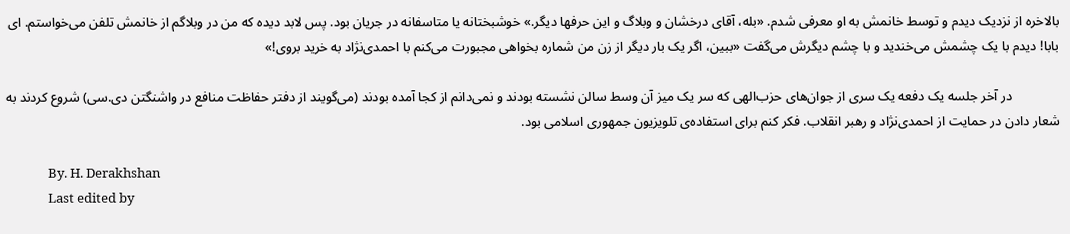بالاخره از نزدیک دیدم و توسط خانمش به او معرفی شدم. «بله، آقای درخشان و وبلاگ و این حرفها دیگر.» خوشبختانه یا متاسفانه در جریان بود. پس لابد دیده که من در وبلاگم از خانمش تلفن می‌خواستم. ای بابا! دیدم با یک چشمش می‌خندید و با چشم دیگرش می‌گفت «ببین، اگر یک بار دیگر از زن من شماره بخواهی مجبورت می‌کنم با احمدی‌نژاد به خرید بروی!»

              در آخر جلسه یک دفعه یک سری از جوان‌های حزب‌الهی که سر یک میز آن وسط سالن نشسته بودند و نمی‌دانم از کجا آمده بودند (می‌گویند از دفتر حفاظت منافع در واشنگتن دی.سی) شروع کردند به شعار دادن در حمایت از احمدی‌نژاد و رهبر انقلاب. فکر کنم برای استفاده‌ی تلویزیون جمهوری اسلامی بود.

              By. H. Derakhshan
              Last edited by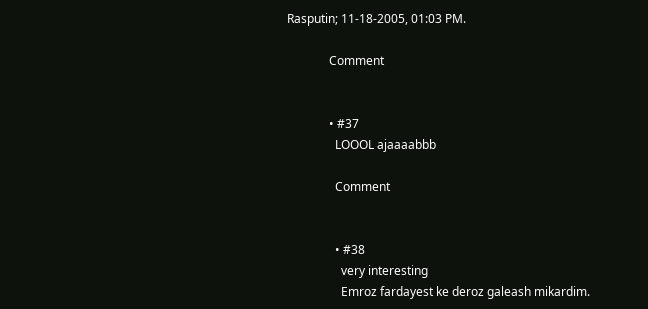Rasputin; 11-18-2005, 01:03 PM.

              Comment


              • #37
                LOOOL ajaaaabbb

                Comment


                • #38
                  very interesting
                  Emroz fardayest ke deroz galeash mikardim.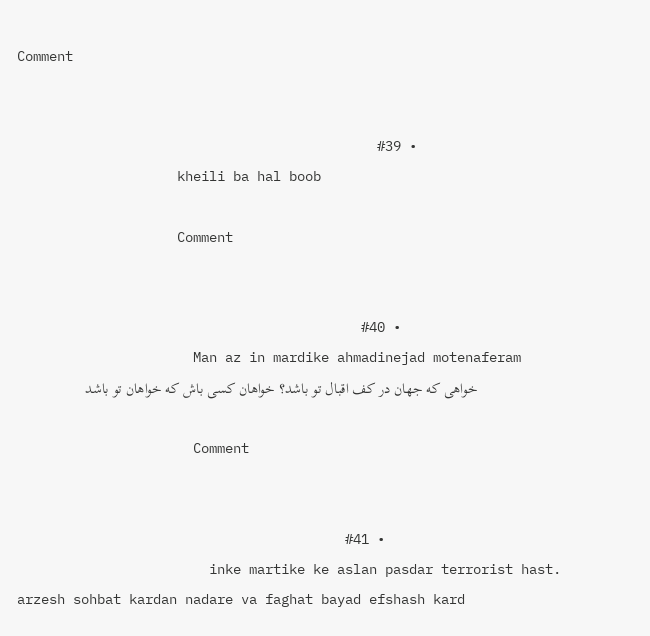Comment


                  • #39
                    kheili ba hal boob

                    Comment


                    • #40
                      Man az in mardike ahmadinejad motenaferam
                      خواهی که جهان در کف اقبال تو باشد؟ خواهان کسی باش که خواهان تو باشد

                      Comment


                      • #41
                        inke martike ke aslan pasdar terrorist hast. arzesh sohbat kardan nadare va faghat bayad efshash kard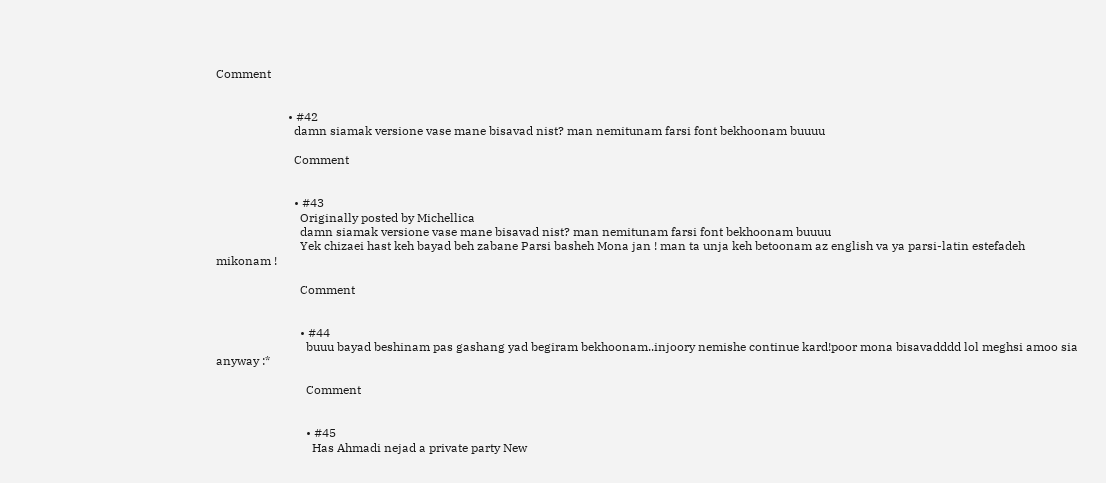Comment


                        • #42
                          damn siamak versione vase mane bisavad nist? man nemitunam farsi font bekhoonam buuuu

                          Comment


                          • #43
                            Originally posted by Michellica
                            damn siamak versione vase mane bisavad nist? man nemitunam farsi font bekhoonam buuuu
                            Yek chizaei hast keh bayad beh zabane Parsi basheh Mona jan ! man ta unja keh betoonam az english va ya parsi-latin estefadeh mikonam !

                            Comment


                            • #44
                              buuu bayad beshinam pas gashang yad begiram bekhoonam..injoory nemishe continue kard!poor mona bisavadddd lol meghsi amoo sia anyway :*

                              Comment


                              • #45
                                Has Ahmadi nejad a private party New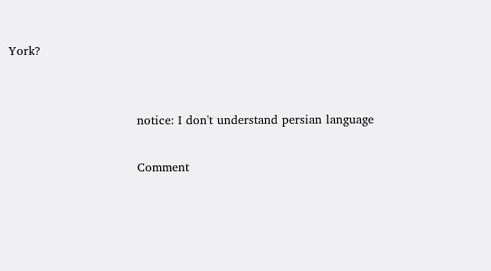York?


                                notice: I don't understand persian language

                                Comment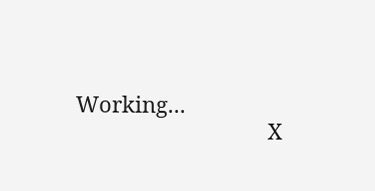Working...
                                X